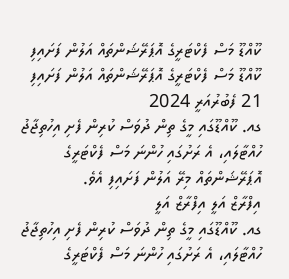ކޫއްޑޫ މަސް ފެކްޓަރީގެ އޮޕަރޭޝަންތައް އަލުން ފަށައިފި
ކޫއްޑޫ މަސް ފެކްޓަރީގެ އޮޕަރޭޝަންތައް އަލުން ފަށައިފި
21 ފެބުރުއަރީ 2024
ގއ. ކޫއްޑޫގައި މީގެ ތިން ދުވަސް ކުރިން ފެށި އިހުތިޖާޖު ހުއްޓާލައި، އެ ރަށުގައި ހުންނަ މަސް ފެކްޓަރީގެ އޮޕަރޭޝަންތައް މިރޭ އަލުން ފަށައިފި އެވެ.
އިފްރާޒް އަލީ އިފްރާޒް އަލީ
ގއ. ކޫއްޑޫގައި މީގެ ތިން ދުވަސް ކުރިން ފެށި އިހުތިޖާޖު ހުއްޓާލައި، އެ ރަށުގައި ހުންނަ މަސް ފެކްޓަރީގެ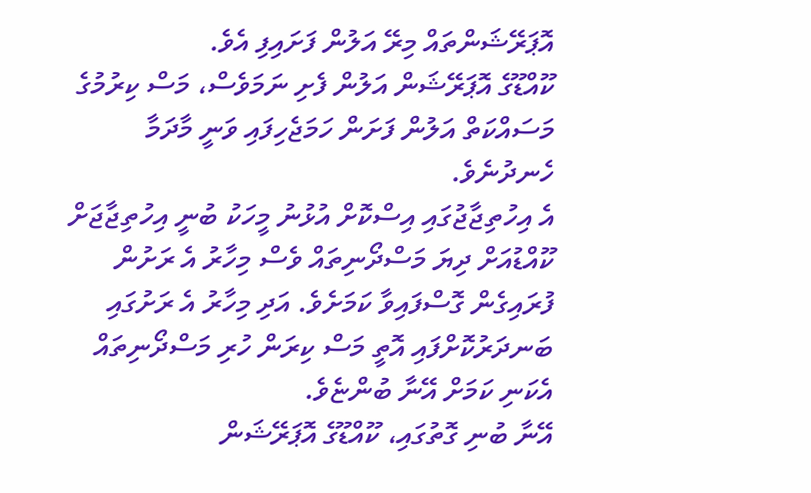އޮޕަރޭޝަންތައް މިރޭ އަލުން ފަށައިފި އެވެ.
ކޫއްޑޫގެ އޮޕަރޭޝަން އަލުން ފެށި ނަމަވެސް، މަސް ކިރުމުގެ މަސައްކަތް އަލުން ފަށަން ހަމަޖެހިފައި ވަނީ މާދަމާ ހެނދުނެވެ.
އެ އިހުތިޖާޖުގައި އިސްކޮށް އުޅުނު މީހަކު ބުނީ އިހުތިޖާޖަށް ކޫއްޑުއަށް ދިޔަ މަސްދޯނިތައް ވެސް މިހާރު އެ ރަށުން ފުރައިގެން ގޮސްފައިވާ ކަމަށެވެ. އަދި މިހާރު އެ ރަށުގައި ބަނދަރުކޮށްފައި އޮތީ މަސް ކިރަން ހުރި މަސްދޯނިތައް އެކަނި ކަމަށް އޭނާ ބުންޏެވެ.
އޭނާ ބުނި ގޮތުގައި، ކޫއްޑޫގެ އޮޕަރޭޝަން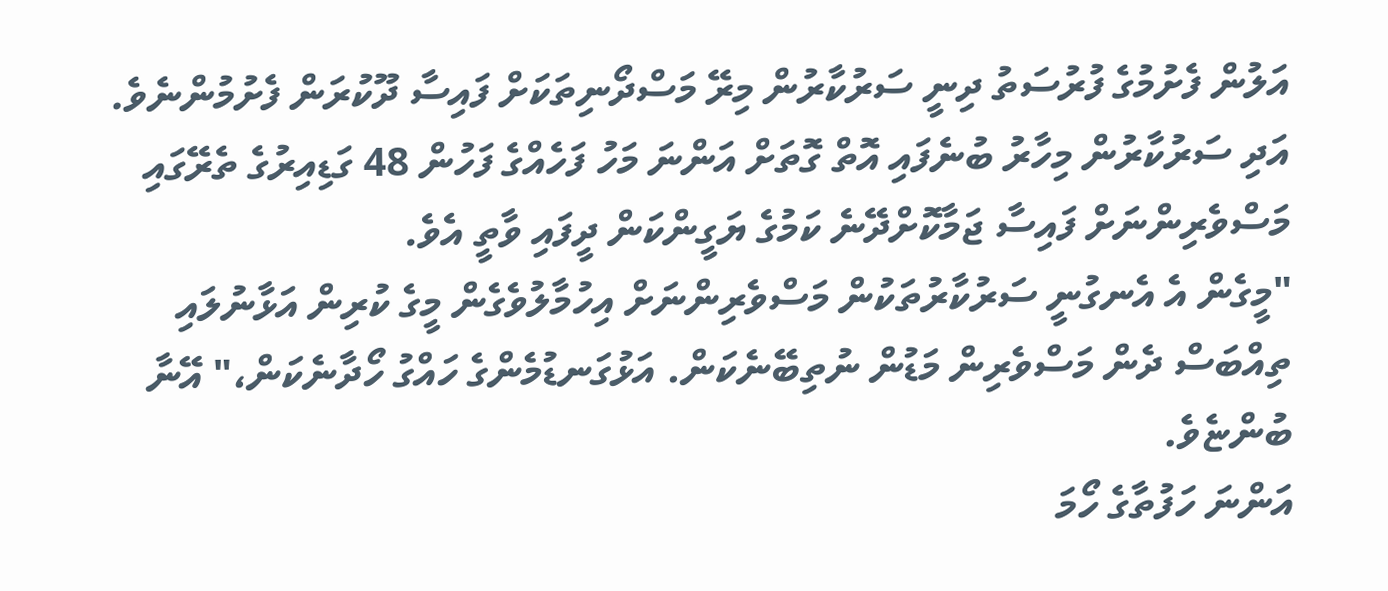އަލުން ފެށުމުގެ ފުރުސަތު ދިނީ ސަރުކާރުން މިރޭ މަސްދޯނިތަކަށް ފައިސާ ދޫކުރަން ފެށުމުންނެވެ. އަދި ސަރުކާރުން މިހާރު ބުނެފައި އޮތް ގޮތަށް އަންނަ މަހު ފަހެއްގެ ފަހުން 48 ގަޑިއިރުގެ ތެރޭގައި މަސްވެރިންނަށް ފައިސާ ޖަމާކޮށްދޭނެ ކަމުގެ ޔަގީންކަން ދީފައި ވާތީ އެވެ.
"މީގެން އެ އެނގުނީ ސަރުކާރުތަކުން މަސްވެރިންނަށް އިހުމާލުވެގެން މީގެ ކުރިން އަޅާނުލައި ތިއްބަސް ދެން މަސްވެރިން މަޑުން ނުތިބޭނެކަން. އަޅުގަނޑުމެންގެ ހައްގު ހޯދާނެކަން،" އޭނާ ބުންޏެވެ.
އަންނަ ހަފުތާގެ ހޯމަ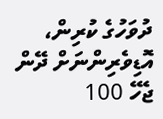ދުވަހުގެ ކުރިން، އޮޑިވެރިންނަށް ދޭން ޖެހޭ 100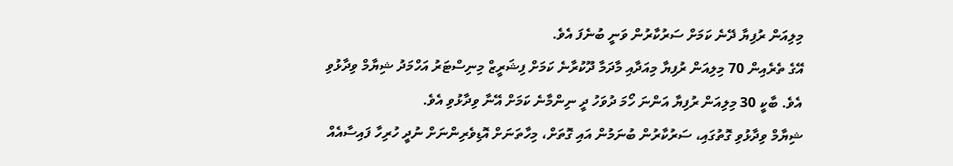މިލިއަން ރުފިޔާ ދޭނެ ކަމަށް ސަރުކާރުން ވަނީ ބުނެފަ އެވެ.
އޭގެ ތެރެއިން 70 މިލިއަން ރުފިޔާ މިއަދާއި މާދަމާ ދޫކުރާނެ ކަމަށް ފިޝަރީޒް މިނިސްޓަރު އަހްމަދު ޝިޔާމް ވިދާޅުވި އެވެ. ބާކީ 30 މިލިއަން ރުފިޔާ އަންނަ ހޯމަ ދުވަހު ދީ ނިންމާނެ ކަމަށް އޭނާ ވިދާޅުވި އެވެ.
ޝިޔާމް ވިދާޅުވި ގޮތުގައި، ސަރުކާރުން ބުނަމުން އައި ގޮތަށް، މިހާތަނަށް އޮޑިވެރިންނަށް ނުދީ ހުރިހާ ފައިސާއެއް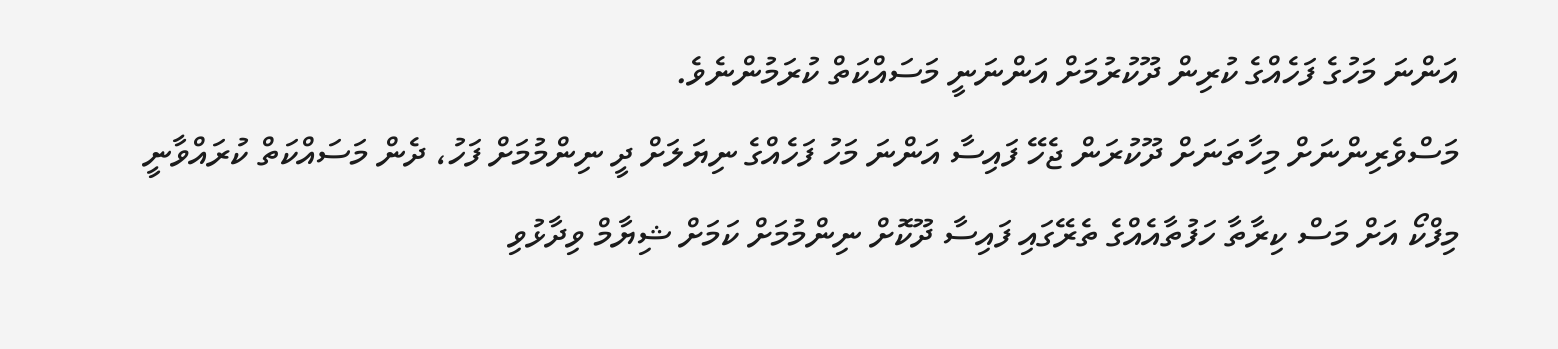އަންނަ މަހުގެ ފަހެއްގެ ކުރިން ދޫކުރުމަށް އަންނަނީ މަސައްކަތް ކުރަމުންނެވެ.
މަސްވެރިންނަށް މިހާތަނަށް ދޫކުރަން ޖެހޭ ފައިސާ އަންނަ މަހު ފަހެއްގެ ނިޔަލަށް ދީ ނިންމުމަށް ފަހު، ދެން މަސައްކަތް ކުރައްވާނީ މިފްކޯ އަށް މަސް ކިރާތާ ހަފުތާއެއްގެ ތެރޭގައި ފައިސާ ދޫކޮށް ނިންމުމަށް ކަމަށް ޝިޔާމް ވިދާޅުވި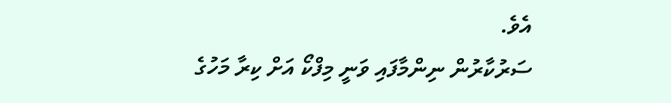އެވެ.
ސަރުކާރުން ނިންމާފައި ވަނީ މިފްކޯ އަށް ކިރާ މަހުގެ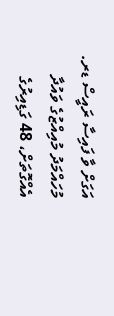އަގަށް ވާ ފައިސާ ރައީސް ޑރ. މުހައްމަދު މުއިއްޒުގެ ވައުދާ އެއްގޮތަށް، 48 ގަޑިއިރުގެ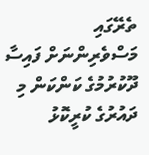ތެރޭގައި މަސްވެރިންނަށް ފައިސާ ދޫކުރުމުގެ ކަންކަން މި ދައުރުގެ ކުރީކޮޅު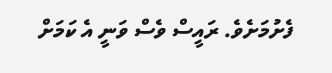ފެށުމަށެވެ. ރައީސް ވެސް ވަނީ އެ ކަމަށް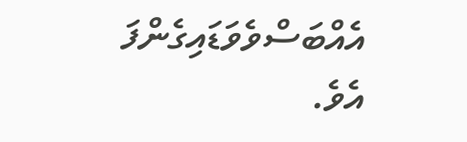އެއްބަސްވެވަޑައިގެންފަ އެވެ.